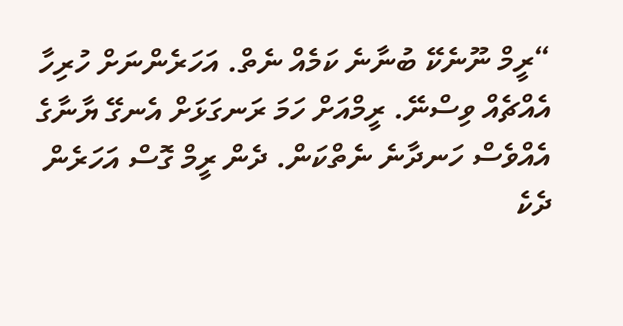“ރީމް ނޫނެކޭ ބުނާނެ ކަމެއް ނެތް. އަހަރެންނަށް ހުރިހާ އެއްޗެއް ވިސްނޭ. ރީމްއަށް ހަމަ ރަނގަޅަށް އެނގޭ ޔާނާގެ އެއްވެސް ހަނދާނެ ނެތްކަން. ދެން ރީމް ގޮސް އަހަރެން ދެކެ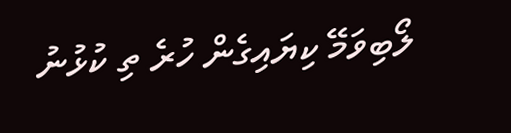ލޯބިވަމޭ ކިޔައިގެން ހުރެ ތި ކުޅުނު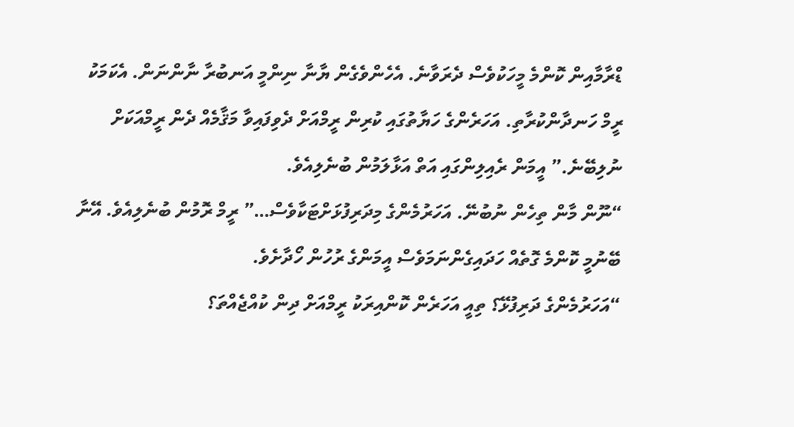ޑްރާމާއިން ކޮންމެ މީހަކުވެސް ދެރަވާނެ. އެހެންވެގެން ޔާނާ ނިންމީ އަނބުރާ ނާންނަން. އެކަމަކު ރީމް ހަނދާންކުރާތި. އަހަރެންގެ ހަޔާތުގައި ކުރިން ރީމްއަށް ދެވިފައިވާ މަޤާމެއް ދެން ރީމްއަކަށް ނުލިބޭނެ.” އީމަން ރެއިލިންގައި އަތް އަޅާލަމުން ބުނެލިއެވެ.
“ނޫން މާން ތިހެން ނުބުނޭ. އަހަރުމެންގެ މިދަރިފުޅަށްޓަކާވެސް…” ރީމް ރޮމުން ބުނެލިއެވެ. އޭނާ ބޭނުމީ ކޮންމެ ގޮތެއް ހަދައިގެންނަމަވެސް އީމަންގެ ރުހުން ހޯދާށެވެ.
“އަހަރުމެންގެ ދަރިފުޅޭ؟ ތިއީ އަހަރެން ކޮންއިރަކު ރީމްއަށް ދިން ކުއްޖެއްތަ؟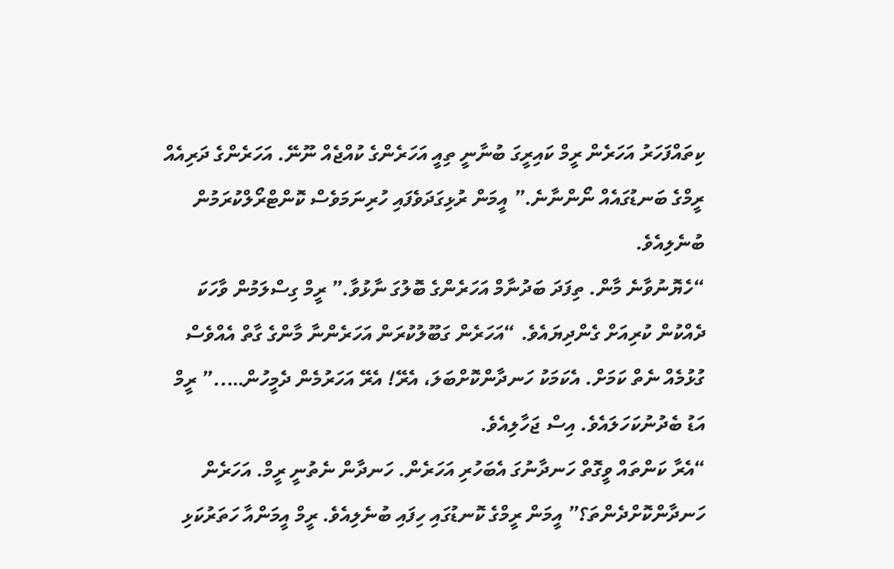ކިތައްފަހަރު އަހަރެން ރީމް ކައިރީގަ ބުނާނީ ތިއީ އަހަރެންގެ ކުއްޖެއް ނޫނޭ. އަހަރެންގެ ދަރިއެއް ރީމްގެ ބަނޑުގައެއް ނޯންނާނެ.” އީމަން ރުޅިގަދަވެފައި ހުރިނަމަވެސް ކޮންޓްރޯލްކުރަމުން ބުނެލިއެވެ.
“ހެޔޮނުވާނެ މާން. ތިފަދަ ބަދުނާމް އަހަރެންގެ ބޮލުގަ ނާޅުވާ.” ރީމް ގިސްލަމުން ވާހަކަ ދެއްކުން ކުރިއަށް ގެންދިޔައެވެ. “އަހަރެން ގަބޫލުކުރަން އަހަރެންނާ މާންގެ ގާތް އެއްވެސް ގުޅުމެއް ނެތް ކަމަށް. އެކަމަކު ހަނދާންކޮށްބަލަ، އެރޭ! އެރޭ އަހަރުމެން ދެމީހުން…..” ރީމް އަޑު ބެދުނުކަހަލައެވެ. އިސް ޖަހާލިއެވެ.
“އެރާ ކަންތައް ވީގޮތް ހަނދާނުގަ އެބަހުރި އަހަރެން. ހަނދާން ނެތުނީ ރީމް. އަހަރެން ހަނދާންކޮށްދެންތަ؟” އީމަން ރީމްގެ ކޮނޑުގައި ހިފައި ބުނެލިއެވެ. ރީމް އީމަންއާ ހަތަރުކަޅި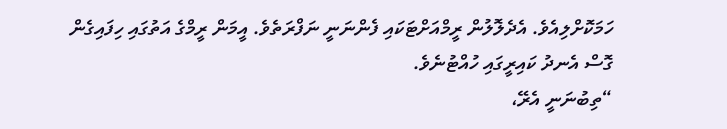ހަމަކޮށްލިއެވެ. އެދެލޮލުން ރީމްއަށްޓަކައި ފެންނަނީ ނަފްރަތެވެ. އީމަން ރީމްގެ އަތުގައި ހިފައިގެން ގޮސް އެނދު ކައިރީގައި ހުއްޓުނެވެ.
“ތިބުނަނީ އެރޭ،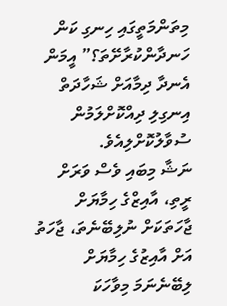މިތަންމަތީގައި ހިނގި ކަން ހަނދާންކުރާށޭތަ؟” އީމަން އެނދާ ދިމާއަށް ޝަހާދަތް އިނގިލި ދިއްކޮށްލަމުން ސުވާލުކޮށްލިއެވެ.
ނަޝާ މިބައި ވެސް ވަރަށް ރީތި، އާއިޒްގެ ހިމާޔަށް ޖާހަތަކަށް ނުލިބޭނެތަ، ޖާހަތު އަށް އާއިޒުގެ ހިމާޔަށް ލިބޭނެނަމަ މިވާހަކަ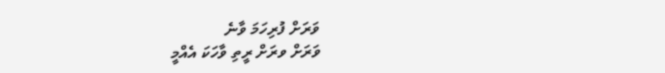ވަރަށް ފުރިހަމަ ވާނެ
ވަރަށް ވރަށް ރީތި ވާހަކަ އެއްމީ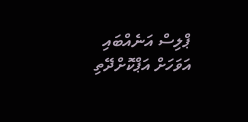ޕްލިސް އަނެއްބައި އަވަހަށް އަޕްކޮށްދޭތި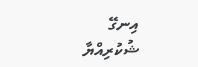އިނގޭ
ޝުކުރިއްޔާ